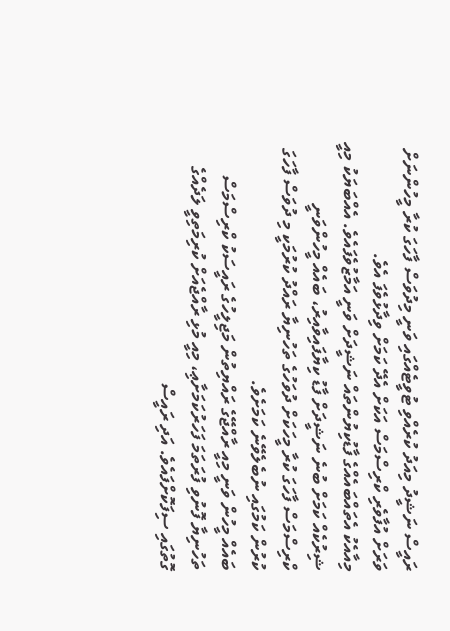ރައީސް ނަޝީދު މިއަދު ކުރެއްވި ޓުވީޓެއްގައި ވަނީ މިދުވަސް ފާހަގަ ކުރާ މީހުންނަށް ވަރަށް އުފާވެރި ކްރިސްމަސް އަކަށް އެދޭ ކަމަށް ވިދާޅުވެފަ އެވެ.
މިއާއެކު އެތައްބައެއްގެ ފާޑުކިޔުންތައް ނަޝީދަށް ވަނީ އަމާޒުވެފައެވެ. އެއްބަޔަކު މިއީ ޝިރުކެއް ކަމަށް ބުނެ ނަޝީދަށް ފާޑު ކިޔާފައިވާއިރު، ބައެއް މީހުންވަނީ ކްރިސްމަސް ފާހަގަ ކުރާ މީހަކަށް ދުވަހުގެ ތަހުނިޔާ ރައްދު ކުރުމަކީ މި ދުވަސް ފާހަގަ ކުރުން ކަމުގައި ނުބެލެވޭނެ ކަމަށެވެ.
ބައެއް މީހުން ވަނީ މިއީ ރާއްޖޭގެ ރައްޔިތުން މަޖިލީހުގެ ރައީސަކު ކްރިސްމަސް ތަހުނިޔާ ފޮނުވި ފުރަތަމަ ފަހަރުކަމަށާޢި، މިއީ މުޅި ރާއްޖެއަށް ކުރިމަތިވީ ލަދެއްގެ ގޮތުގައި ސިފަކޮށްފައެވެ. އަދި ރައީސް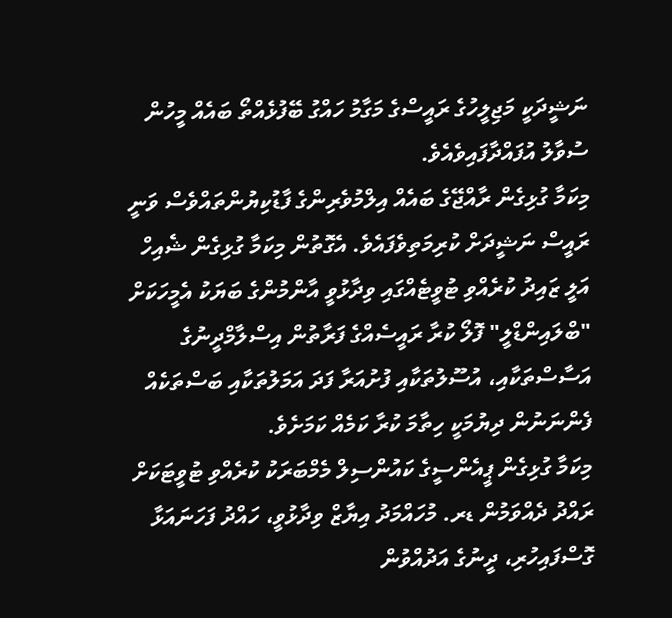ނަޝީދަކީ މަޖިލީހުގެ ރައީސްގެ މަގާމު ހައްގު ބޭފުޅެއްތޯ ބައެއް މީހުން ސުވާލު އުފައްދާފައިވެއެވެ.
މިކަމާ ގުޅިގެން ރާއްޖޭގެ ބައެއް އިލްމުވެރިންގެ ފާޑުކިޔުންތައްވެސް ވަނީ ރައީސް ނަޝީދަށް ކުރިމަތިވެފައެވެ. އެގޮތުން މިކަމާ ގުޅިގެން ޝެއިހް އަލީ ޒައިދު ކުރެއްވި ޓުވީޓެއްގައި ވިދާޅުވީ އާންމުންގެ ބަޔަކު އެމީހަކަށް
"ބްލައިންޑްލީ" ފޮލޯ ކުރާ ރައީސެއްގެ ފަރާތުން އިސްލާމްދީނުގެ އަސާސްތަކާއި، އުސޫލުތަކާއި ފުށުއަރާ ފަދަ އަމަލުތަކާއި ބަސްތަކެއް ފެންނަނުން ދިޔުމަކީ ހިތާމަ ކުރާ ކަމެއް ކަމަށެވެ.
މިކަމާ ގުޅިގެން ޕީއެންސީގެ ކައުންސިލް މެމްބަރަކު ކުރެއްވި ޓުވީޓަކަށް ރައްދު ދެއްވަމުން ޑރ. މުހައްމަދު އިޔާޒް ވިދާޅުވީ، ހައްދު ފަހަނައަޅާ ގޮސްފައިހުރި، ދީނުގެ އަދުއްވުން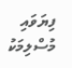ފިޔަވައި މުސްލިމަކު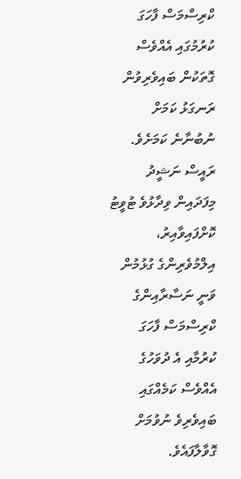ކްރިސްމަސް ފާހަގަ ކުރުމުގައި އެއްވެސް ގޮތަކުން ބައިވެރިވުން ރަނގަޅު ކަމަށް ނުބުނާނެ ކަމަށެވެ.
ރައީސް ނަޝީދު މިފަދައިން ވިދާޅުވެ ޓުވީޓު ކޮށްފައިވާއިރު، އިލްމުވެރިންގެ ގުޅުމުން ވަނީ ނަސާރާއިންގެ ކްރިސްމަސް ފާހަގަ ކުރުމާއި އެ ދުވަހުގެ އެއްވެސް ކަމެއްގައި ބައިވެރިވެ ނުވުމަށް ގޮވާލާފައެވެ.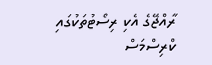ރާއްޖޭގެ އެކި ރިސޯޓުތަކުގައި ކްރިސްމަސް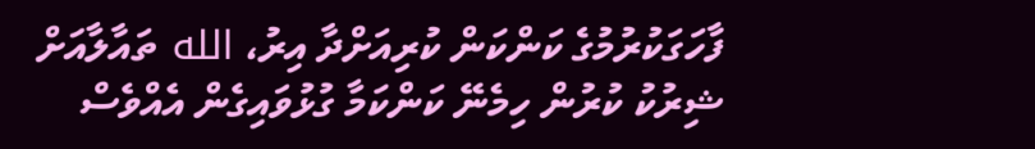ފާހަގަކުރުމުގެ ކަންކަން ކުރިއަށްދާ އިރު، الله ތައާލާއަށް ޝިރުކު ކުރުން ހިމެނޭ ކަންކަމާ ގުޅުވައިގެން އެއްވެސް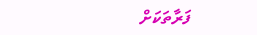ފަރާތަކަށް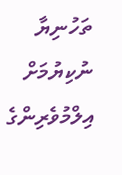ތަހުނިޔާ ނުކިޔުމަށް އިލްމުވެރިންގެ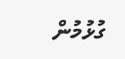ގުޅުމުން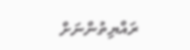ރައްޔިތުންނަށް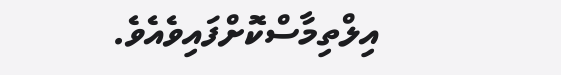އިލްތިމާސްކޮށްފައިވެއެވެ.